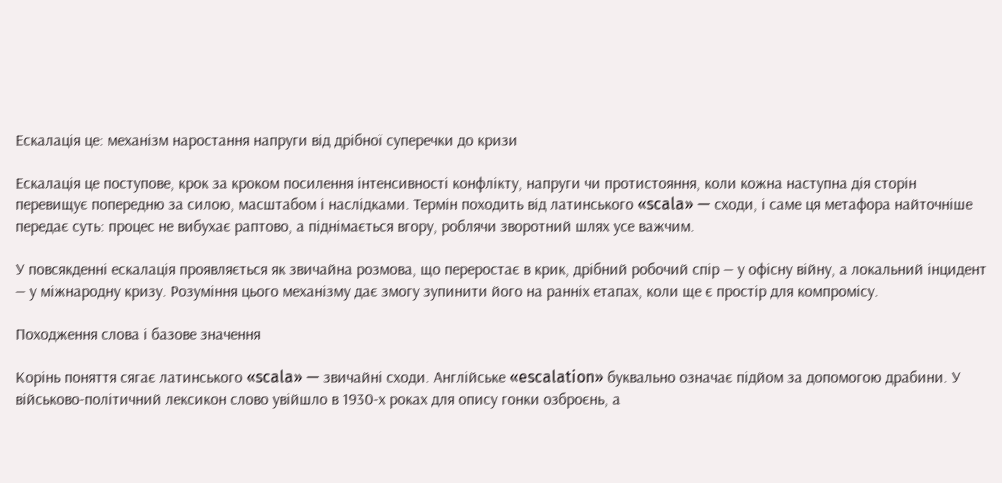Ескалація це: механізм наростання напруги від дрібної суперечки до кризи

Ескалація це поступове, крок за кроком посилення інтенсивності конфлікту, напруги чи протистояння, коли кожна наступна дія сторін перевищує попередню за силою, масштабом і наслідками. Термін походить від латинського «scala» — сходи, і саме ця метафора найточніше передає суть: процес не вибухає раптово, а піднімається вгору, роблячи зворотний шлях усе важчим.

У повсякденні ескалація проявляється як звичайна розмова, що переростає в крик, дрібний робочий спір — у офісну війну, а локальний інцидент — у міжнародну кризу. Розуміння цього механізму дає змогу зупинити його на ранніх етапах, коли ще є простір для компромісу.

Походження слова і базове значення

Корінь поняття сягає латинського «scala» — звичайні сходи. Англійське «escalation» буквально означає підйом за допомогою драбини. У військово-політичний лексикон слово увійшло в 1930-х роках для опису гонки озброєнь, а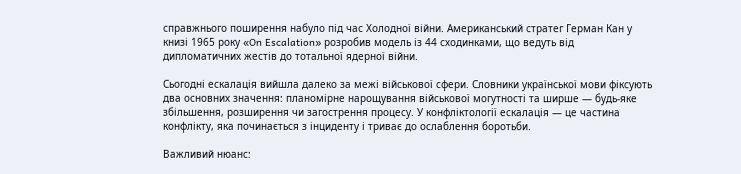справжнього поширення набуло під час Холодної війни. Американський стратег Герман Кан у книзі 1965 року «On Escalation» розробив модель із 44 сходинками, що ведуть від дипломатичних жестів до тотальної ядерної війни.

Сьогодні ескалація вийшла далеко за межі військової сфери. Словники української мови фіксують два основних значення: планомірне нарощування військової могутності та ширше — будь-яке збільшення, розширення чи загострення процесу. У конфліктології ескалація — це частина конфлікту, яка починається з інциденту і триває до ослаблення боротьби.

Важливий нюанс: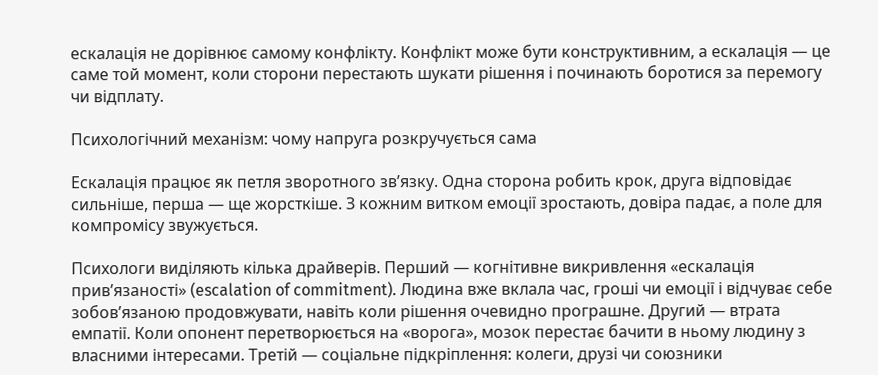ескалація не дорівнює самому конфлікту. Конфлікт може бути конструктивним, а ескалація — це саме той момент, коли сторони перестають шукати рішення і починають боротися за перемогу чи відплату.

Психологічний механізм: чому напруга розкручується сама

Ескалація працює як петля зворотного зв’язку. Одна сторона робить крок, друга відповідає сильніше, перша — ще жорсткіше. З кожним витком емоції зростають, довіра падає, а поле для компромісу звужується.

Психологи виділяють кілька драйверів. Перший — когнітивне викривлення «ескалація прив’язаності» (escalation of commitment). Людина вже вклала час, гроші чи емоції і відчуває себе зобов’язаною продовжувати, навіть коли рішення очевидно програшне. Другий — втрата емпатії. Коли опонент перетворюється на «ворога», мозок перестає бачити в ньому людину з власними інтересами. Третій — соціальне підкріплення: колеги, друзі чи союзники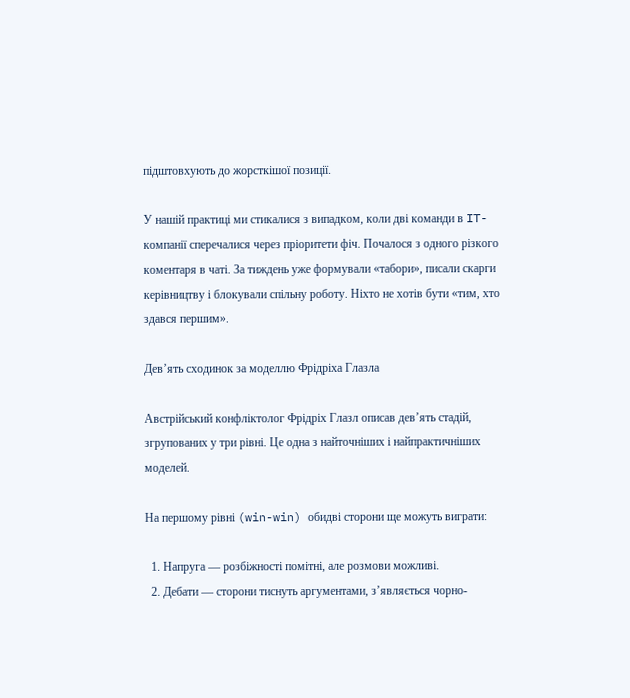підштовхують до жорсткішої позиції.

У нашій практиці ми стикалися з випадком, коли дві команди в IT-компанії сперечалися через пріоритети фіч. Почалося з одного різкого коментаря в чаті. За тиждень уже формували «табори», писали скарги керівництву і блокували спільну роботу. Ніхто не хотів бути «тим, хто здався першим».

Дев’ять сходинок за моделлю Фрідріха Глазла

Австрійський конфліктолог Фрідріх Глазл описав дев’ять стадій, згрупованих у три рівні. Це одна з найточніших і найпрактичніших моделей.

На першому рівні (win-win) обидві сторони ще можуть виграти:

  1. Напруга — розбіжності помітні, але розмови можливі.
  2. Дебати — сторони тиснуть аргументами, з’являється чорно-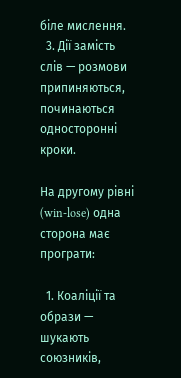біле мислення.
  3. Дії замість слів — розмови припиняються, починаються односторонні кроки.

На другому рівні (win-lose) одна сторона має програти:

  1. Коаліції та образи — шукають союзників,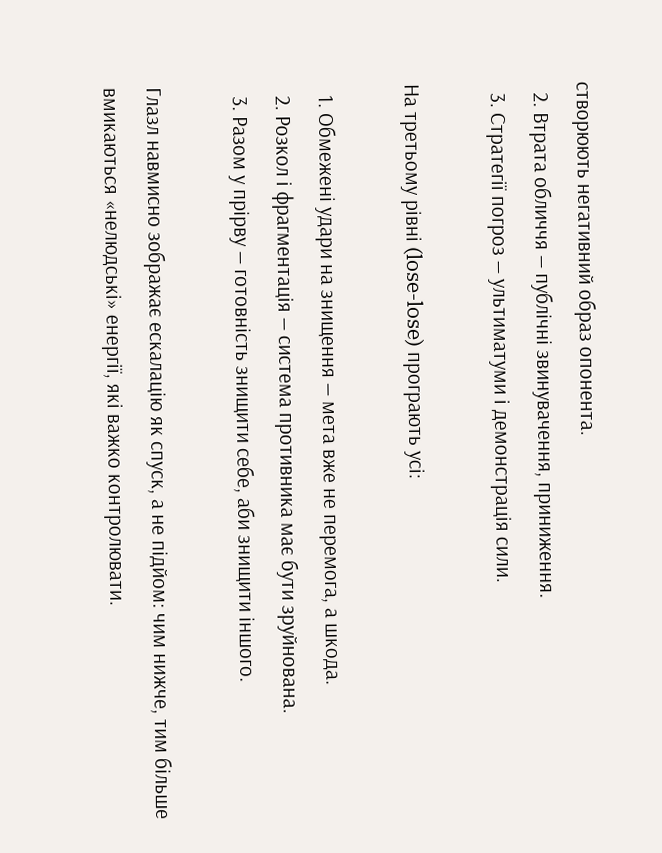створюють негативний образ опонента.
  2. Втрата обличчя — публічні звинувачення, приниження.
  3. Стратегії погроз — ультиматуми і демонстрація сили.

На третьому рівні (lose-lose) програють усі:

  1. Обмежені удари на знищення — мета вже не перемога, а шкода.
  2. Розкол і фрагментація — система противника має бути зруйнована.
  3. Разом у прірву — готовність знищити себе, аби знищити іншого.

Глазл навмисно зображає ескалацію як спуск, а не підйом: чим нижче, тим більше вмикаються «нелюдські» енергії, які важко контролювати.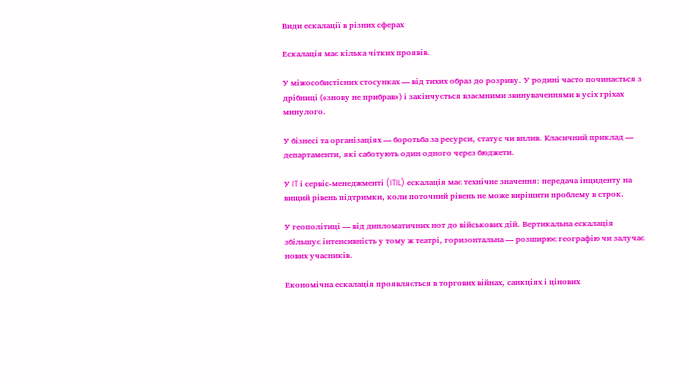Види ескалації в різних сферах

Ескалація має кілька чітких проявів.

У міжособистісних стосунках — від тихих образ до розриву. У родині часто починається з дрібниці («знову не прибрав») і закінчується взаємними звинуваченнями в усіх гріхах минулого.

У бізнесі та організаціях — боротьба за ресурси, статус чи вплив. Класичний приклад — департаменти, які саботують один одного через бюджети.

У IT і сервіс-менеджменті (ITIL) ескалація має технічне значення: передача інциденту на вищий рівень підтримки, коли поточний рівень не може вирішити проблему в строк.

У геополітиці — від дипломатичних нот до військових дій. Вертикальна ескалація збільшує інтенсивність у тому ж театрі, горизонтальна — розширює географію чи залучає нових учасників.

Економічна ескалація проявляється в торгових війнах, санкціях і цінових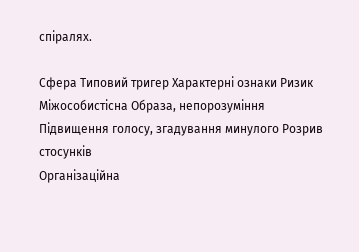спіралях.

Сфера Типовий тригер Характерні ознаки Ризик
Міжособистісна Образа, непорозуміння Підвищення голосу, згадування минулого Розрив стосунків
Організаційна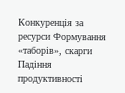Конкуренція за ресурси Формування «таборів», скарги Падіння продуктивності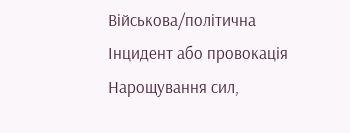Військова/політична Інцидент або провокація Нарощування сил,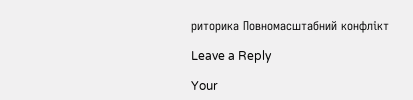риторика Повномасштабний конфлікт

Leave a Reply

Your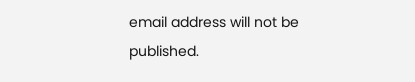email address will not be published.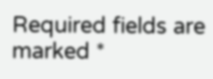Required fields are marked *